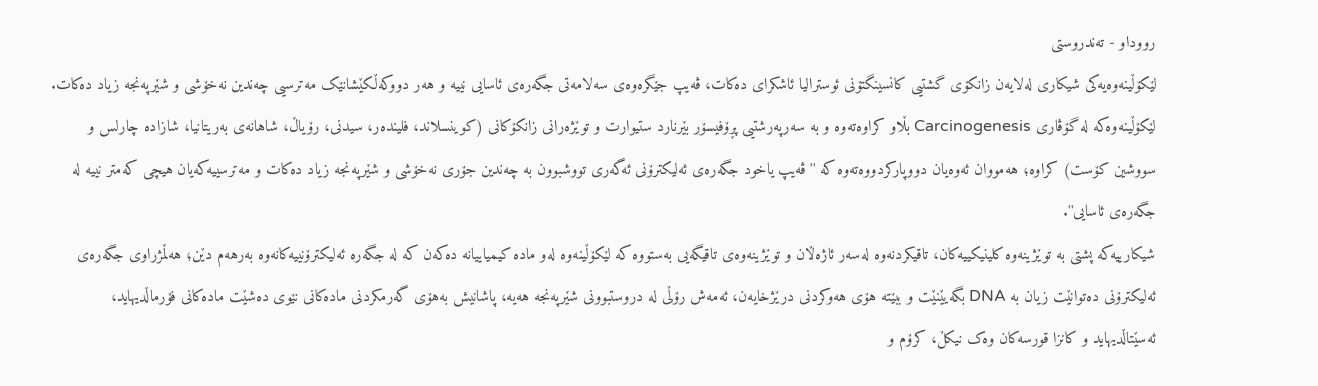رووداو - تەندروستی
لێکۆڵینەوەیەکی شیکاری لەلایەن زانکۆی گشتیی کانسینگتۆنی ئوسترالیا ئاشكرای دەکات، ڤەیپ جێگرەوەی سەلامەتی جگەرەی ئاسایی نییە و هەر دووکەڵکێشانێک مەترسیی چەندین نەخۆشی و شێرپەنجە زیاد دەکات.
لێکۆڵینەوەکە لە گۆڤاری Carcinogenesis بڵاو کراوەتەوە و بە سەرپەرشتیی پڕۆفیسۆر بێرنارد ستیوارت و توێژەرانی زانکۆکانی (کوینسلاند، فلیندەر، سیدنی، رۆیاڵ، شاهانەی بەریتانیا، شازادە چارلس و سووشین کۆست) کراوە؛ هەمووان ئەوەیان دووپارکردووەتەوە کە ''ڤەیپ یاخود جگەرەی ئەلیکترۆنی ئەگەری تووشبوون بە چەندین جۆری نەخۆشی و شێرپەنجە زیاد دەکات و مەترسییەکەیان هیچی کەمتر نییە لە جگەرەی ئاسایی''.
شیکارییەکە پشتی بە توێژینەوە کلینیکییەکان، تاقیکردنەوە لەسەر ئاژەڵان و توێژینەوەی تاقیگەیی بەستووە کە لێکۆڵینەوە لەو مادە کیمیاییانە دەکەن کە لە جگەرە ئەلیکترۆنییەکانەوە بەرهەم دێن؛ هەڵمژراوی جگەرەی ئەلیکترۆنی دەتوانێت زیان بە DNA بگەیێنێت و ببێتە هۆی هەوکردنی درێژخایەن، ئەمەش رۆڵی لە دروستبوونی شێرپەنجە هەیە، پاشانیش بەهۆی گەرمکردنی مادەکانی نێوی دەشێت مادەکانی فۆرماڵدیهاید، ئەسێتاڵدیهاید و کانزا قورسەکان وەک نیکڵ، کرۆم و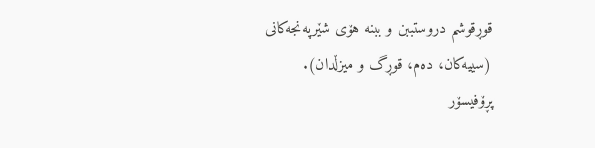قوڕقوشم دروستببن و ببنە هۆی شێرپەنجەکانی (سییەکان، دەم، قوڕگ و میزڵدان).
پڕۆفیسۆر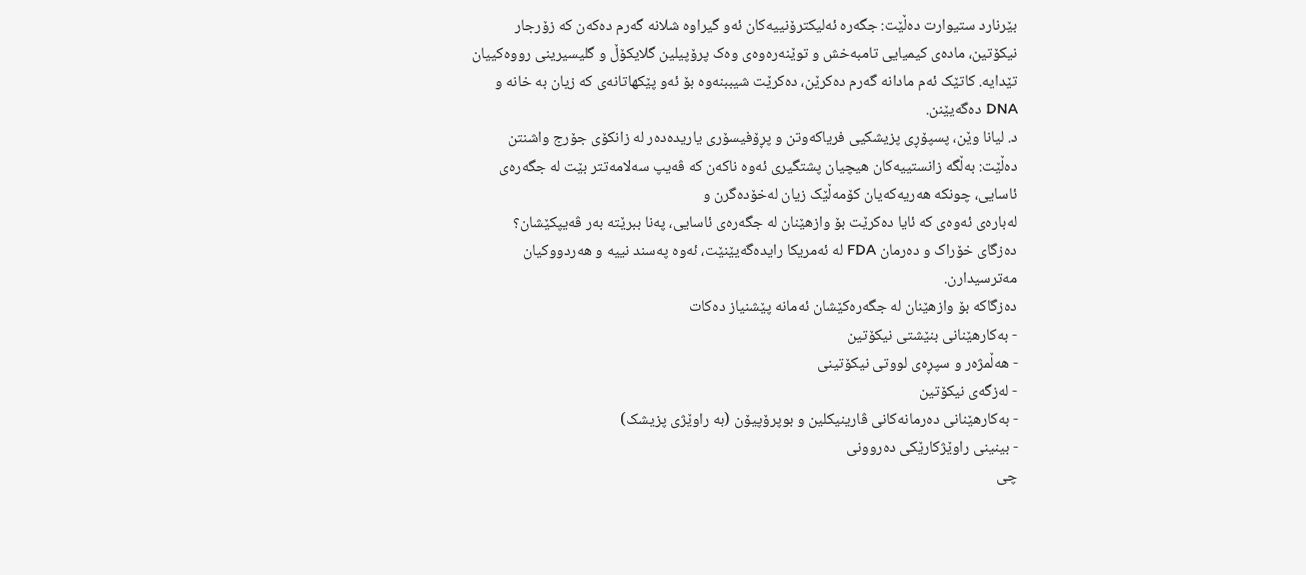بێرنارد ستیوارت دەڵێت: جگەرە ئەلیکترۆنییەکان ئەو گیراوە شلانە گەرم دەکەن کە زۆرجار نیکۆتین، مادەی کیمیایی تامبەخش و توێنەرەوەی وەک پرۆپیلین گلایکۆڵ و گلیسیرینی رووەکییان تێدایە. کاتێک ئەم مادانە گەرم دەکرێن، دەکرێت شیببنەوە بۆ ئەو پێکهاتانەی کە زیان بە خانە و DNA دەگەیێنن.
د. لیانا وێن، پسپۆڕی پزیشکیی فریاکەوتن و پڕۆفیسۆری یاریدەدەر لە زانکۆی جۆرج واشنتن دەڵێت: بەڵگە زانستییەکان هیچیان پشتگیری ئەوە ناکەن کە ڤەیپ سەلامەتتر بێت لە جگەرەی ئاسایی، چونکە هەریەکەیان کۆمەڵێک زیان لەخۆدەگرن و
لەبارەی ئەوەی کە ئایا دەکرێت بۆ وازهێنان لە جگەرەی ئاسایی، پەنا ببرێتە بەر ڤەیپکێشان؟ دەزگای خۆراک و دەرمان FDA لە ئەمریکا رایدەگەیێنێت، ئەوە پەسند نییە و هەردووکیان مەترسیدارن.
دەزگاکە بۆ وازهێنان لە جگەرەکێشان ئەمانە پێشنیاز دەکات
- بەکارهێنانی بنێشتی نیکۆتین
- هەڵمژەر و سپڕەی لووتی نیکۆتینی
- لەزگەی نیکۆتین
- بەکارهێنانی دەرمانەکانی ڤارینیکلین و بوپرۆپیۆن (بە راوێژی پزیشک)
- بینینی راوێژکارێکی دەروونی
چی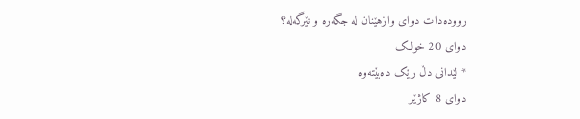روودەدات دوای وازهێنان لە جگەرە و نێرگەلە؟
دوای 20 خولک
* لێدانی دڵ رێک دەبێتەوە
دوای 8 کاژێر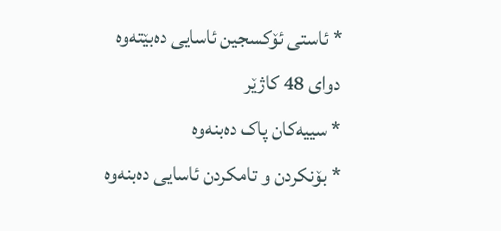* ئاستی ئۆکسجین ئاسایی دەبێتەوە
دوای 48 کاژێر
* سییەکان پاک دەبنەوە
* بۆنکردن و تامکردن ئاسایی دەبنەوە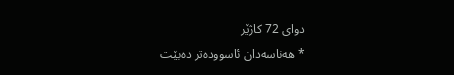دوای 72 کاژێر
* هەناسەدان ئاسوودەتر دەبێت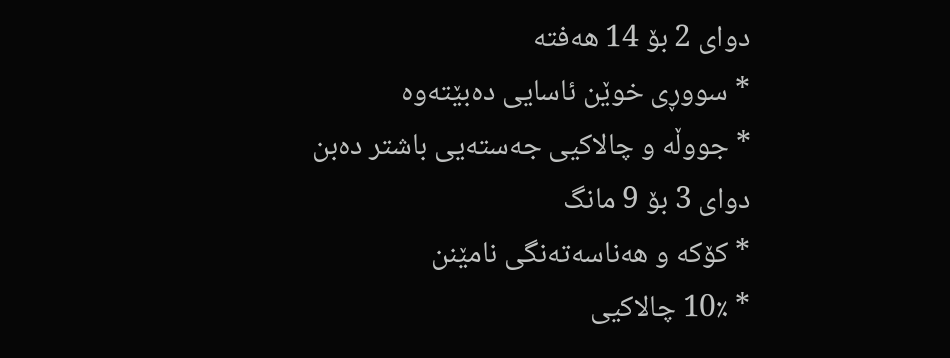دوای 2 بۆ 14 هەفتە
* سووڕی خوێن ئاسایی دەبێتەوە
* جووڵە و چالاکیی جەستەیی باشتر دەبن
دوای 3 بۆ 9 مانگ
* کۆکە و هەناسەتەنگی نامێنن
* 10٪ چالاکیی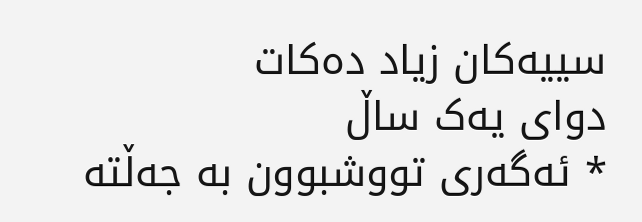سییەکان زیاد دەکات
دوای یەک ساڵ
* ئەگەری تووشبوون بە جەڵتە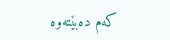کەم دەبێتەوە